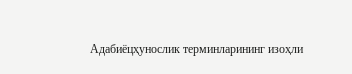Адабиёцҳунослик терминларининг изоҳли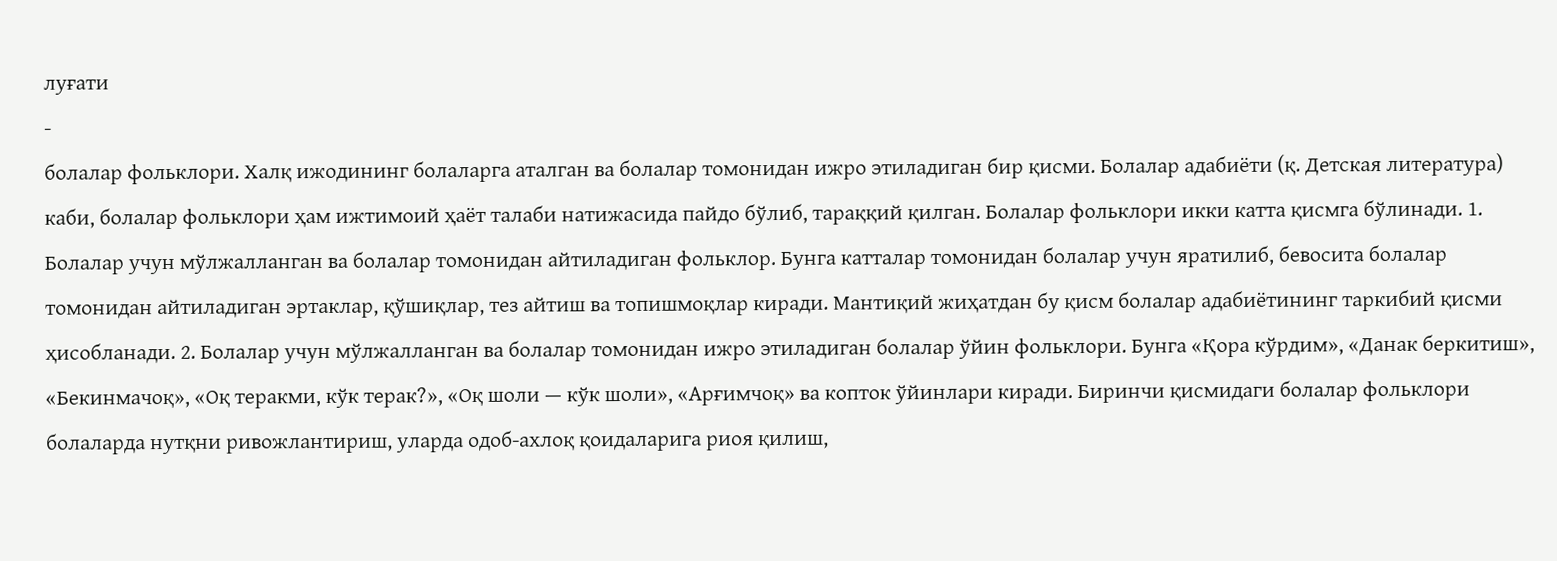луғати
-
болалар фольклори. Халқ ижодининг болаларга аталган ва болалар томонидан ижро этиладиган бир қисми. Болалар адабиёти (қ. Детская литература) каби, болалар фольклори ҳам ижтимоий ҳаёт талаби натижасида пайдо бўлиб, тараққий қилган. Болалар фольклори икки катта қисмга бўлинади. 1. Болалар учун мўлжалланган ва болалар томонидан айтиладиган фольклор. Бунга катталар томонидан болалар учун яратилиб, бевосита болалар томонидан айтиладиган эртаклар, қўшиқлар, тез айтиш ва топишмоқлар киради. Мантиқий жиҳатдан бу қисм болалар адабиётининг таркибий қисми ҳисобланади. 2. Болалар учун мўлжалланган ва болалар томонидан ижро этиладиган болалар ўйин фольклори. Бунга «Қора кўрдим», «Данак беркитиш», «Бекинмачоқ», «Оқ теракми, кўк терак?», «Оқ шоли — кўк шоли», «Арғимчоқ» ва копток ўйинлари киради. Биринчи қисмидаги болалар фольклори болаларда нутқни ривожлантириш, уларда одоб-ахлоқ қоидаларига риоя қилиш,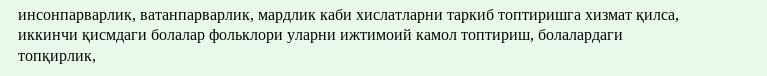инсонпарварлик, ватанпарварлик, мардлик каби хислатларни таркиб топтиришга хизмат қилса, иккинчи қисмдаги болалар фольклори уларни ижтимоий камол топтириш, болалардаги топқирлик,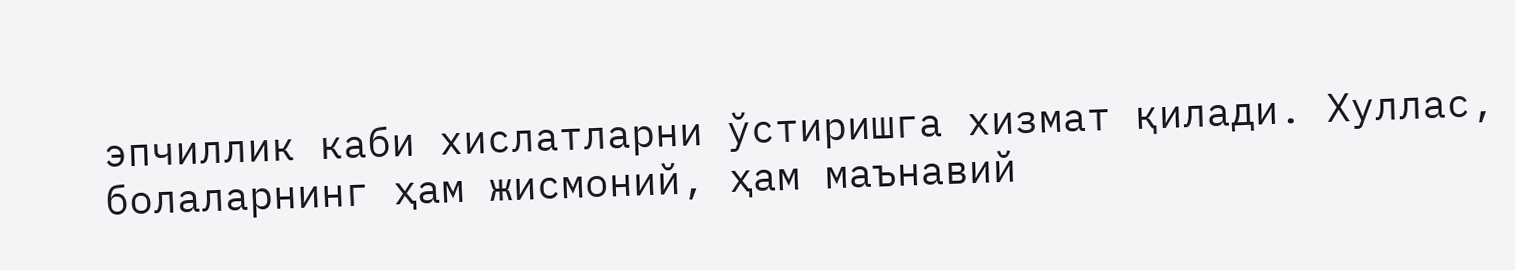эпчиллик каби хислатларни ўстиришга хизмат қилади. Хуллас, болаларнинг ҳам жисмоний, ҳам маънавий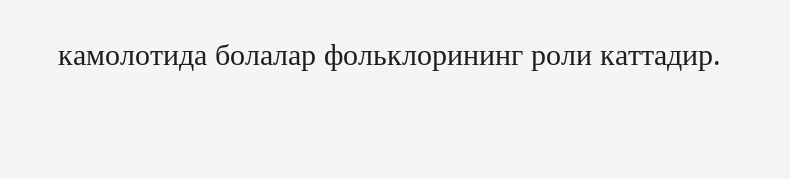камолотида болалар фольклорининг роли каттадир.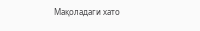Мақоладаги хато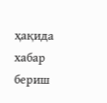ҳақида хабар бериш